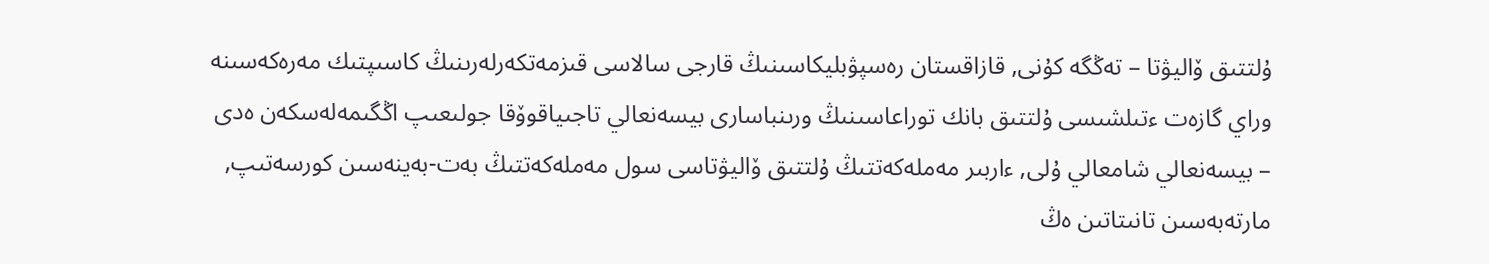ۇلتتىق ۆاليۋتا – تەڭگە كۇنى, قازاقستان رەسپۋبليكاسىنىڭ قارجى سالاسى قىزمەتكەرلەرىنىڭ كاسىپتىك مەرەكەسىنە وراي گازەت ءتىلشىسى ۇلتتىق بانك توراعاسىنىڭ ورىنباسارى بيسەنعالي تاجىياقوۆقا جولىعىپ اڭگىمەلەسكەن ەدى
– بيسەنعالي شامعالي ۇلى, ءاربىر مەملەكەتتىڭ ۇلتتىق ۆاليۋتاسى سول مەملەكەتتىڭ بەت-بەينەسىن كورسەتىپ, مارتەبەسىن تانىتاتىن ەڭ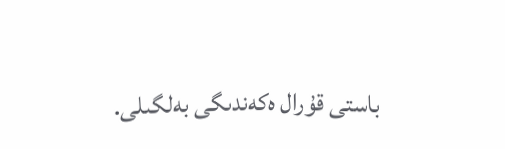باستى قۇرال ەكەندىگى بەلگىلى.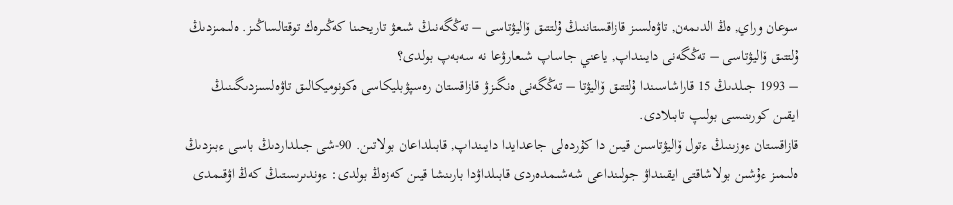سوعان وراي, ەڭ الدىمەن, تاۋەلسىز قازاقستاننىڭ ۇلتتىق ۆاليۋتاسى – تەڭگەنىڭ شىعۋ تاريحىنا كەڭىرەك توقتالساڭىز. ەلىمىزدىڭ ۇلتتىق ۆاليۋتاسى – تەڭگەنى دايىنداپ, ياعني جاساپ شىعارۋعا نە سەبەپ بولدى؟
– 1993 جىلدىڭ 15 قاراشاسىندا ۇلتتىق ۆاليۋتا – تەڭگەنى ەنگىزۋ قازاقستان رەسپۋبليكاسى ەكونوميكالىق تاۋەلسىزدىگىنىڭ ايقىن كورىنىسى بولىپ تابىلادى.
قازاقستان ءوزىنىڭ ءتول ۆاليۋتاسىن قيىن دا كۇردەلى جاعدايدا دايىنداپ, قابىلداعان بولاتىن. 90-شى جىلداردىڭ باسى ءبىزدىڭ ەلىمىز ءۇشىن بولاشاقتى ايقىنداۋ جولىنداعى شەشىمدەردى قابىلداۋدا بارىنشا قيىن كەزەڭ بولدى: ءوندىرىستىڭ كەڭ اۋقىمدى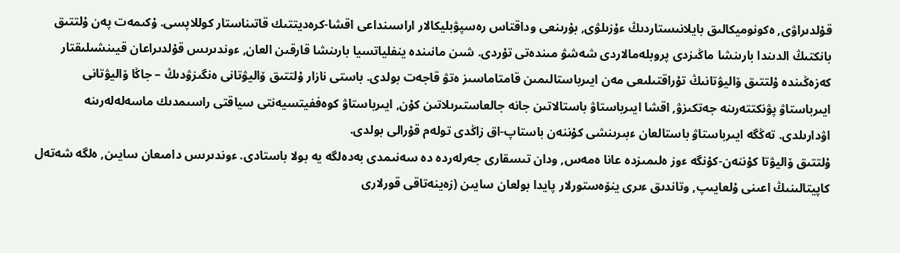قۇلدىراۋى, ەكونوميكالىق بايلانىستاردىڭ ءۇزىلۋى, بۇرىنعى وداقتاس رەسپۋبليكالار اراسىنداعى اقشا-كرەديتتىك قاتىناستار كوللاپسى. ۇكىمەت پەن ۇلتتىق بانكتىڭ الدىندا بارىنشا ماڭىزدى پروبلەمالاردى شەشۋ مىندەتى تۇردى. شىن مانىندە ينفلياتسيا بارىنشا قارقىن العان, ءوندىرىس قۇلدىراعان قيىنشىلىقتار كەزەڭىندە ۇلتتىق ۆاليۋتانىڭ تۇراقتىلىعى مەن ايىرباستالىمىن قامتاماسىز ەتۋ قاجەت بولدى. باستى نازار ۇلتتىق ۆاليۋتانى ەنگىزۋدىڭ – جاڭا ۆاليۋتانى ايىرباستاۋ پۋنكتتەرىنە جەتكىزۋ, اقشا ايىرباستاۋ باستالاتىن جانە جالعاستىرىلاتىن كۇن, ايىرباستاۋ كوەففيتسيەنتى سياقتى راسىمدىك ماسەلەلەرىنە اۋدارىلدى. تەڭگە ايىرباستاۋ باستالعان ءبىرىنشى كۇننەن باستاپ-اق زاڭدى تولەم قۇرالى بولدى.
ۇلتتىق ۆاليۋتا كۇننەن-كۇنگە ءوز ەلىمىزدە عانا ەمەس, ودان تىسقارى جەرلەردە دە سەنىمدى بەدەلگە يە بولا باستادى. ءوندىرىس دامىعان سايىن, ەلگە شەتەل كاپيتالىنىڭ اعىنى ۇلعايىپ, وتاندىق ءىرى ينۆەستورلار پايدا بولعان سايىن (زەينەتاقى قورلارى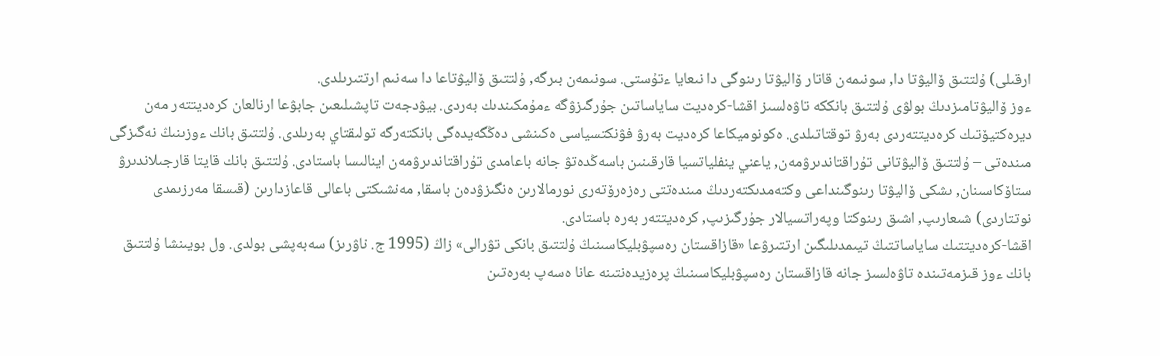ارقىلى) ۇلتتىق ۆاليۋتا دا, سونىمەن قاتار ۆاليۋتا رىنوگى دا نىعايا ءتۇستى. سونىمەن بىرگە, ۇلتتىق ۆاليۋتاعا دا سەنىم ارتتىرىلدى.
ءوز ۆاليۋتامىزدىڭ بولۋى ۇلتتىق بانككە تاۋەلسىز اقشا-كرەديت ساياساتىن جۇرگىزۋگە ءمۇمكىندىك بەردى. بيۋدجەت تاپشىلىعىن جابۋعا ارنالعان كرەديتتەر مەن ديرەكتيۆتىك كرەديتتەردى بەرۋ توقتاتىلدى. ەكونوميكاعا كرەديت بەرۋ فۋنكتسياسى ەكىنشى دەڭگەيدەگى بانكتەرگە تولىقتاي بەرىلدى. ۇلتتىق بانك ءوزىنىڭ نەگىزگى مىندەتى – ۇلتتىق ۆاليۋتانى تۇراقتاندىرۋمەن, ياعني ينفلياتسيا قارقىنىن باسەڭدەتۋ جانە باعامدى تۇراقتاندىرۋمەن اينالىسا باستادى. ۇلتتىق بانك قايتا قارجىلاندىرۋ ستاۆكاسىنان, ىشكى ۆاليۋتا رىنوگىنداعى وكتەمدىكتەردىڭ مىندەتتى رەزەرۆتەرى نورمالارىن ەنگىزۋدەن باسقا, مەنشىكتى باعالى قاعازدارىن (قىسقا مەرزىمدى نوتتاردى) شىعارىپ, اشىق رىنوكتا وپەراتسيالار جۇرگىزىپ, كرەديتتەر بەرە باستادى.
اقشا-كرەديتتىك ساياساتتىڭ تيىمدىلىگىن ارتتىرۋعا «قازاقستان رەسپۋبليكاسىنىڭ ۇلتتىق بانكى تۋرالى» زاڭ (1995 ج. ناۋرىز) سەبەپشى بولدى. ول بويىنشا ۇلتتىق بانك ءوز قىزمەتىندە تاۋەلسىز جانە قازاقستان رەسپۋبليكاسىنىڭ پرەزيدەنتىنە عانا ەسەپ بەرەتىن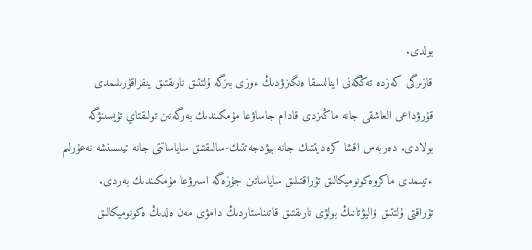بولدى.
قازىرگى كەزدە تەڭگەنى اينالىسقا ەنگىزۋدىڭ ءوزى بىزگە ۇلتتىق نارىقتىق ينفراقۇرىلىمدى قۇرۋداعى العاشقى جانە ماڭىزدى قادام جاساۋعا مۇمكىندىك بەرگەنىن تولىقتاي تۇيسىنۋگە بولادى. دەربەس اقشا كرەديتتىك جانە بيۋدجەتتىك-سالىقتىق ساياساتتى جانە تيىسىنشە نەعۇرلىم ءتيىمدى ماكروەكونوميكالىق تۇراقتىلىق ساياساتىن جۇزەگە اسىرۋعا مۇمكىندىك بەردى.
تۇراقتى ۇلتتىق ۆاليۋتانىڭ بولۋى نارىقتىق قاتىناستاردىڭ دامۋى مەن ەلدىڭ ەكونوميكالىق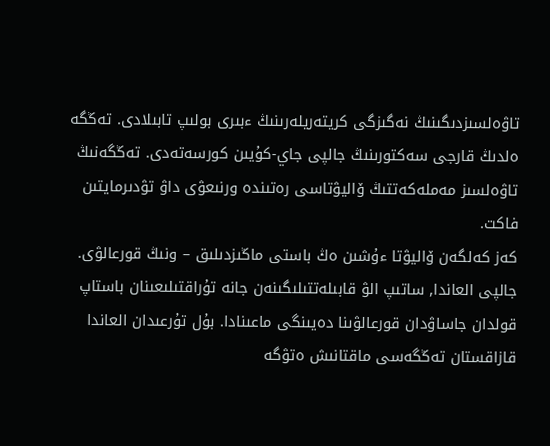تاۋەلسىزدىگىنىڭ نەگىزگى كريتەريلەرىنىڭ ءبىرى بولىپ تابىلادى. تەڭگە ەلدىڭ قارجى سەكتورىنىڭ جالپى جاي-كۇيىن كورسەتەدى. تەڭگەنىڭ تاۋەلسىز مەملەكەتتىڭ ۆاليۋتاسى رەتىندە ورنىعۋى داۋ تۋدىرمايتىن فاكت.
كەز كەلگەن ۆاليۋتا ءۇشىن ەڭ باستى ماڭىزدىلىق – ونىڭ قورعالۋى. جالپى العاندا, ساتىپ الۋ قابىلەتتىلىگىنەن جانە تۇراقتىلىعىنان باستاپ قولدان جاساۋدان قورعالۋىنا دەيىنگى ماعىنادا. بۇل تۇرعىدان العاندا قازاقستان تەڭگەسى ماقتانىش ەتۋگە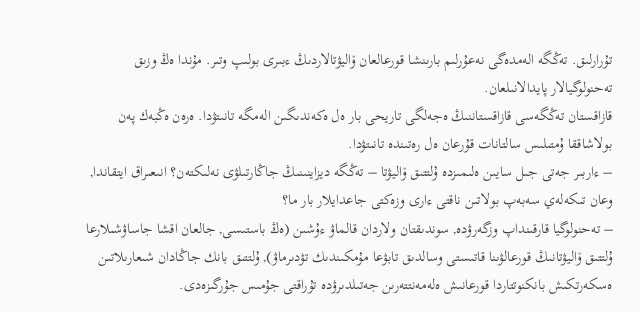تۇرارلىق. تەڭگە الەمدەگى نەعۇرلىم بارىنشا قورعالعان ۆاليۋتالاردىڭ ءبىرى بولىپ وتىر. مۇندا ەڭ وزىق تەحنولوگيالار پايدالانىلعان.
قازاقستان تەڭگەسى قازاقستاننىڭ ەجەلگى تاريحى بار ەل ەكەندىگىن الەمگە تانىتۋدا. ەرەن ەڭبەك پەن بولاشاققا ۇمتىلىس سالتانات قۇرعان ەل رەتىندە تانىتۋدا.
– ءاربىر جەتى جىل سايىن ەلىمىزدە ۇلتتىق ۆاليۋتا – تەڭگە ديزاينىنىڭ جاڭارتىلۋى نەلىكتەن؟ انىعىراق ايتقاندا, وعان تىكەلەي سەبەپ بولاتىن ناقتى ءارى وزەكتى جاعدايلار بار ما؟
– تەحنولوگيا قارقىنداپ وزگەرۋدە, سوندىقتان ولاردان قالماۋ ءۇشىن (ەڭ باستىسى, جالعان اقشا جاساۋشىلارعا ۇلتتىق ۆاليۋتانىڭ قورعالۋىنا قاتىستى وسالدىق تابۋعا مۇمكىندىك تۋدىرماۋ), ۇلتتىق بانك جاڭادان شىعارىلاتىن ەسكەرتكىش بانكنوتتاردا قورعانىش ەلەمەنتتەرىن جەتىلدىرۋدە تۇراقتى جۇمىس جۇرگىزەدى.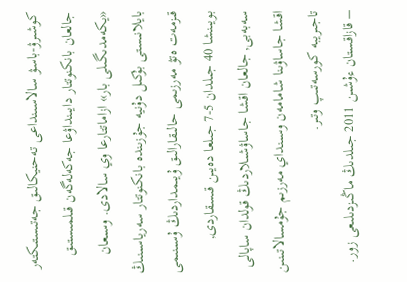كوشىرۋ-باسۋ سالاسىنداعى تەحنيكالىق جەتىستىكتەر جالعان بانكنوتتار دايىنداۋعا جەكەلەگەن قىلمىستىق «يكەمدىگىلى بار» ازاماتتارعا وي سالادى. وسىعان بايلانىستى بۇكىل دۇنيە جۇزىندە بانكنوتتار سەرياسىنىڭ قىزمەت ەتۋ مەرزىمى حالىقارالىق ۇيىمداردىڭ ۇسىنىمى بويىنشا 40 جىلدان 5-7 جىلعا دەيىن قىسقاردى, سەبەبى, جالعان اقشا جاساۋشىلاردىڭ قولدان ساپالى اقشا جاساۋىنا شامامەن وسىنداي مەرزىم جۇمسالاتىنىن تاجىريبە كورسەتىپ وتىر.
– قازاقستان ءۇشىن 2011 جىلدىڭ ماڭىزدىلىعى زور.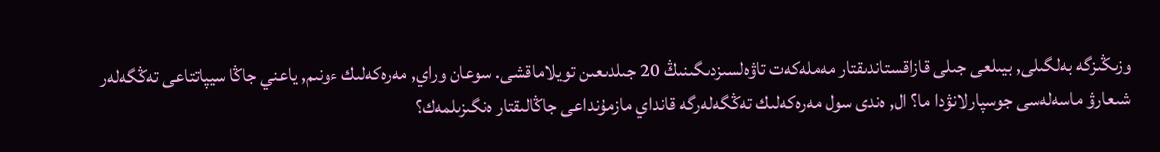وزىڭىزگە بەلگىلى, بيىلعى جىلى قازاقستاندىقتار مەملەكەت تاۋەلسىزدىگىنىڭ 20 جىلدىعىن تويلاماقشى. سوعان وراي, مەرەكەلىك ءونىم, ياعني جاڭا سيپاتتاعى تەڭگەلەر شىعارۋ ماسەلەسى جوسپارلانۋدا ما؟ ال, ەندى سول مەرەكەلىك تەڭگەلەرگە قانداي مازمۇنداعى جاڭالىقتار ەنگىزىلمەك؟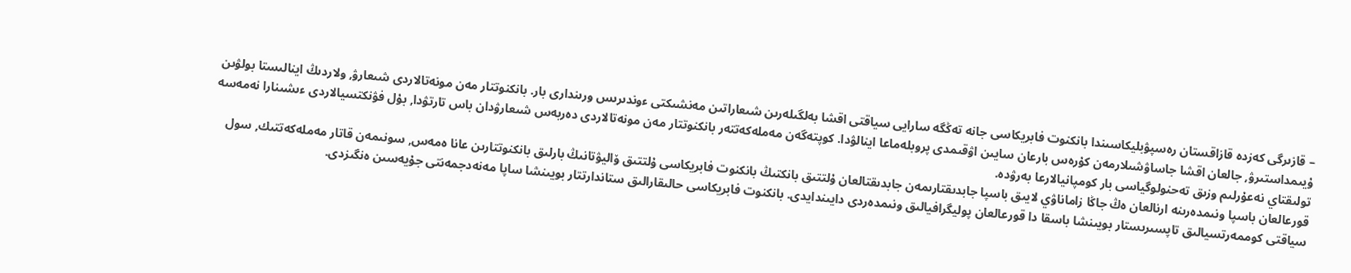– قازىرگى كەزدە قازاقستان رەسپۋبليكاسىندا بانكنوت فابريكاسى جانە تەڭگە سارايى سياقتى اقشا بەلگىلەرىن شىعاراتىن مەنشىكتى ءوندىرىس ورىندارى بار. بانكنوتتار مەن مونەتالاردى شىعارۋ, ولاردىڭ اينالىستا بولۋىن ۇيىمداستىرۋ, جالعان اقشا جاساۋشىلارمەن كۇرەس بارعان سايىن اۋقىمدى پروبلەماعا اينالۋدا. كوپتەگەن مەملەكەتتەر بانكنوتتار مەن مونەتالاردى دەربەس شىعارۋدان باس تارتۋدا, بۇل فۋنكتسيالاردى ءىشىنارا نەمەسە تولىقتاي نەعۇرلىم وزىق تەحنولوگياسى بار كومپانيالارعا بەرۋدە.
قورعالعان باسپا ونىمدەرىنە ارنالعان ەڭ جاڭا زاماناۋي لايىق باسپا جابدىقتارىمەن جابدىقتالعان ۇلتتىق بانكتىڭ بانكنوت فابريكاسى ۇلتتىق ۆاليۋتانىڭ بارلىق بانكنوتتارىن عانا ەمەس, سونىمەن قاتار مەملەكەتتىك, سول سياقتى كوممەرتسيالىق تاپسىرىستار بويىنشا باسقا دا قورعالعان پوليگرافيالىق ونىمدەردى دايىندايدى. بانكنوت فابريكاسى حالىقارالىق ستاندارتتار بويىنشا ساپا مەنەدجمەنتى جۇيەسىن ەنگىزدى.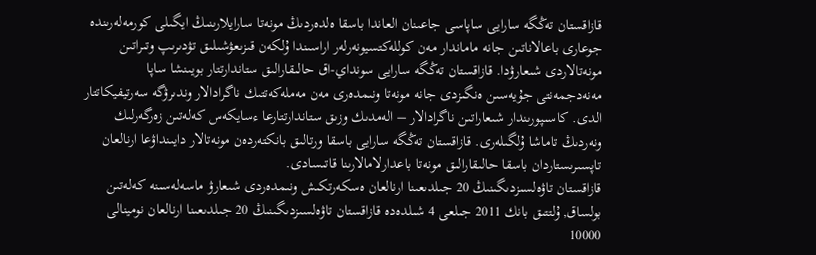قازاقستان تەڭگە سارايى ساپاسى جاعىنان العاندا باسقا ەلدەردىڭ مونەتا سارايلارىنىڭ ايگىلى كورمەلەرىندە جوعارى باعالاناتىن جانە ماماندار مەن كوللەكتسيونەرلەر اراسىندا ۇلكەن قىزىعۋشىلىق تۋدىرىپ وتىراتىن مونەتالاردى شىعارۋدا. قازاقستان تەڭگە سارايى سونداي-اق حالىقارالىق ستاندارتتار بويىنشا ساپا مەنەدجمەنتى جۇيەسىن ەنگىزدى جانە مونەتا ونىمدەرى مەن مەملەكەتتىك ناگرادالار وندىرۋگە سەرتيفيكاتتار الدى. كاسىپورىندار شىعاراتىن ناگرادالار – الەمدىك وزىق ستاندارتتارعا ءسايكەس كەلەتىن زەرگەرلىك ونەردىڭ تاماشا ۇلگىلەرى. قازاقستان تەڭگە سارايى باسقا ورتالىق بانكتەردەن مونەتالار دايىنداۋعا ارنالعان تاپسىرىستاردان باسقا حالىقارالىق مونەتا باعدارلامالارىنا قاتىسادى.
قازاقستان تاۋەلسىزدىگىنىڭ 20 جىلدىعىنا ارنالعان ەسكەرتكىش ونىمدەردى شىعارۋ ماسەلەسىنە كەلەتىن بولساق, ۇلتتىق بانك 2011 جىلعى 4 شىلدەدە قازاقستان تاۋەلسىزدىگىنىڭ 20 جىلدىعىنا ارنالعان نومينالى 10000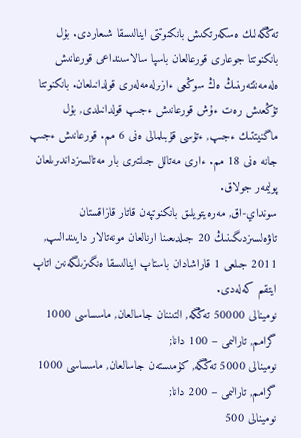تەڭگەلىك ەسكەرتكىش بانكنوتتى اينالىسقا شىعاردى. بۇل بانكنوتتا جوعارى قورعالعان باسپا سالاسىنداعى قورعانىش ەلەمەنتتەرىنىڭ ەڭ سوڭعى ءازىرلەمەلەرى قولدانىلعان. بانكنوتتا تۇڭعىش رەت ءۇش قورعانىش ءجىپ قولدانىلدى, بۇل ماگنيتتىك ءجىپ, ءتۇسى قۇبىلمالى ەنى 6 مم. قورعانىش ءجىپ جانە ەنى 18 مم. ءارى مەتالل جىلتىرى بار مەتالسىزداندىرىلعان پوليمەر جولاق.
سونداي-اق, مەرەيتويلىق بانكنوتپەن قاتار قازاقستان تاۋەلسىزدىگىنىڭ 20 جىلدىعىنا ارنالعان مونەتالار دايىندالىپ, 2011 جىلعى 1 قاراشادان باستاپ اينالىسقا ەنگىزىلگەنىن اتاپ ايتقىم كەلەدى.
نومينالى 50000 تەڭگە, التىننان جاسالعان, ماسساسى 1000 گرامم, تارالىمى – 100 دانا;
نومينالى 5000 تەڭگە, كۇمىستەن جاسالعان, ماسساسى 1000 گرامم, تارالىمى – 200 دانا;
نومينالى 500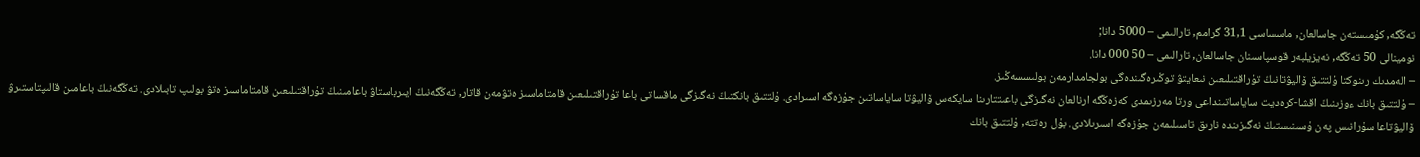تەڭگە, كۇمىستەن جاسالعان, ماسساسى 31,1 گرامم, تارالىمى – 5000 دانا;
نومينالى 50 تەڭگە, نەيزيلبەر قوسپاسىنان جاسالعان, تارالىمى – 50 000 دانا.
– الەمدىك رىنوكتا ۇلتتىق ۆاليۋتانىڭ تۇراقتىلىعىن نىعايتۋ توڭىرەگىندەگى بولجامدارمەن بولىسسەڭىز.
– ۇلتتىق بانك ءوزىنىڭ اقشا-كرەديت ساياساتىنداعى ورتا مەرزىمدى كەزەڭگە ارنالعان نەگىزگى باعىتتارىنا سايكەس ۆاليۋتا ساياساتىن جۇزەگە اسىرادى. ۇلتتىق بانكتىڭ نەگىزگى ماقساتى باعا تۇراقتىلىعىن قامتاماسىز ەتۋمەن قاتار, تەڭگەنىڭ ايىرباستاۋ باعامىنىڭ تۇراقتىلىعىن قامتاماسىز ەتۋ بولىپ تابىلادى. تەڭگەنىڭ باعامىن قالىپتاستىرۋ ۆاليۋتاعا سۇرانىس پەن ۇسىنىستىڭ نەگىزىندە نارىق تاسىلىمەن جۇزەگە اسىرىلادى. بۇل رەتتە, ۇلتتىق بانك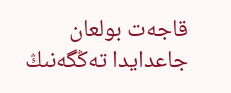قاجەت بولعان جاعدايدا تەڭگەنىڭ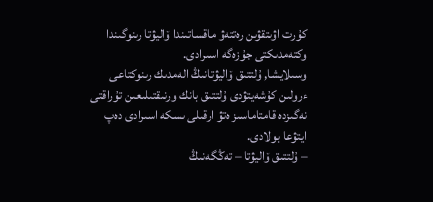كۇرت اۋىتقۋىن رەتتەۋ ماقساتىندا ۆاليۋتا رىنوگىندا وكتەمدىكتى جۇزەگە اسىرادى.
وسىلايشا, ۇلتتىق ۆاليۋتانىڭ الەمدىك رىنوكتاعى ءرولىن كۇشەيتۋدى ۇلتتىق بانك ورنىقتىلىعىن تۇراقتى نەگىزدە قامتاماسىز ەتۋ ارقىلى ىسكە اسىرادى دەپ ايتۋعا بولادى.
– ۇلتتىق ۆاليۋتا – تەڭگەنىڭ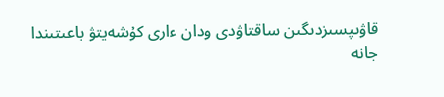قاۋىپسىزدىگىن ساقتاۋدى ودان ءارى كۇشەيتۋ باعىتىندا جانە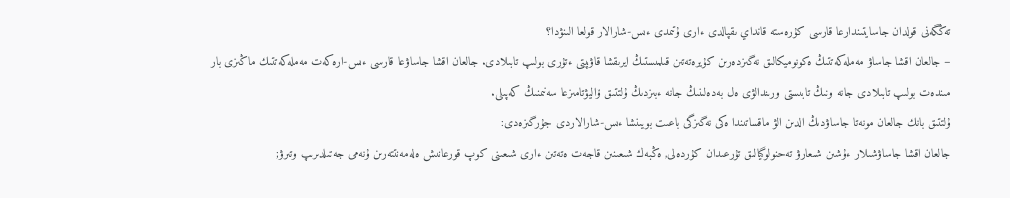تەڭگەنى قولدان جاسايتىندارعا قارسى كۇرەستە قانداي ىقپالدى ءارى ۇتىمدى ءىس-شارالار قولعا الىنۋدا؟
– جالعان اقشا جاساۋ مەملەكەتتىڭ ەكونوميكالىق نەگىزدەرىن كۇيرەتەتىن قىلمىستىڭ ايرىقشا قاۋىپتى ءتۇرى بولىپ تابىلادى. جالعان اقشا جاساۋعا قارسى ءىس-ارەكەت مەملەكەتتىك ماڭىزى بار مىندەت بولىپ تابىلادى جانە ونىڭ تابىستى ورىندالۋى ەل بەدەلىنىڭ جانە ءبىزدىڭ ۇلتتىق ۆاليۋتامىزعا سەنىمنىڭ كەپىلى.
ۇلتتىق بانك جالعان مونەتا جاساۋدىڭ الدىن الۋ ماقساتىندا ەكى نەگىزگى باعىت بويىنشا ءىس-شارالاردى جۇرگىزەدى:
جالعان اقشا جاساۋشىلار ءۇشىن شىعارۋ تەحنولوگيالىق تۇرعىدان كۇردەلى, ەڭبەك شىعىنىن قاجەت ەتەتىن ءارى شىعىنى كوپ قورعانىش ەلەمەنتتەرىن ۇنەمى جەتىلدىرىپ وتىرۋ;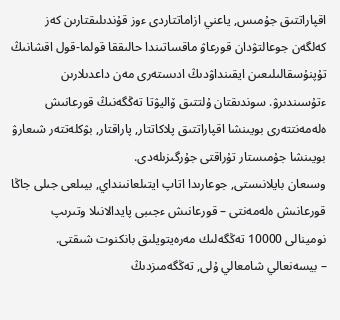اقپاراتتىق جۇمىس, ياعني ازاماتتاردى ءوز قۇندىلىقتارىن كەز كەلگەن جوعالتۋدان قورعاۋ ماقساتىندا حالىققا قولما-قول اقشانىڭ تۇپنۇسقالىلىعىن ايقىنداۋدىڭ ادىستەرى مەن داعدىلارىن ءتۇسىندىرۋ. سوندىقتان ۇلتتىق ۆاليۋتا تەڭگەنىڭ قورعانىش ەلەمەنتتەرى بويىنشا اقپاراتتىق پلاكاتتار, پاراقتار, بۋكلەتتەر شىعارۋ بويىنشا جۇمىستار تۇراقتى جۇرگىزىلەدى.
وسىعان بايلانىستى, جوعارىدا اتاپ ايتىلعانىنداي, بيىلعى جىلى جاڭا قورعانىش ەلەمەنتى – قورعانىش ءجىبى پايدالانىلا وتىرىپ نومينالى 10000 تەڭگەلىك مەرەيتويلىق بانكنوت شىقتى.
– بيسەنعالي شامعالي ۇلى, تەڭگەمىزدىڭ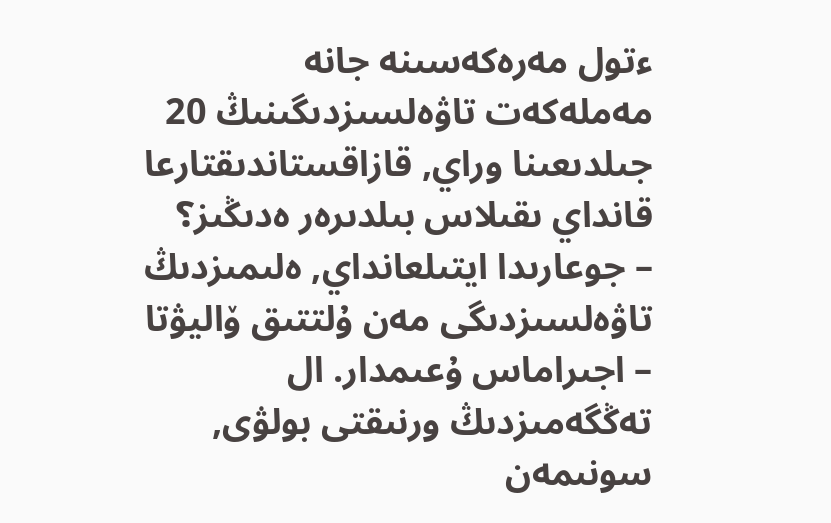ءتول مەرەكەسىنە جانە مەملەكەت تاۋەلسىزدىگىنىڭ 20 جىلدىعىنا وراي, قازاقستاندىقتارعا قانداي ىقىلاس بىلدىرەر ەدىڭىز؟
– جوعارىدا ايتىلعانداي, ەلىمىزدىڭ تاۋەلسىزدىگى مەن ۇلتتىق ۆاليۋتا – اجىراماس ۇعىمدار. ال تەڭگەمىزدىڭ ورنىقتى بولۋى, سونىمەن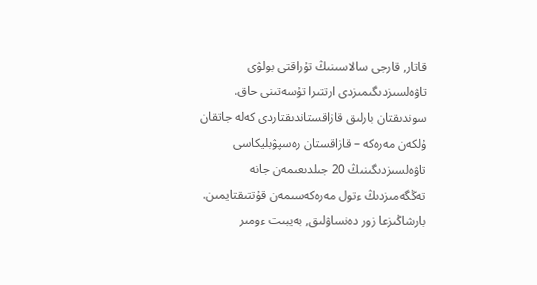قاتار, قارجى سالاسىنىڭ تۇراقتى بولۋى تاۋەلسىزدىگىمىزدى ارتتىرا تۇسەتىنى حاق.
سوندىقتان بارلىق قازاقستاندىقتاردى كەلە جاتقان ۇلكەن مەرەكە – قازاقستان رەسپۋبليكاسى تاۋەلسىزدىگىنىڭ 20 جىلدىعىمەن جانە تەڭگەمىزدىڭ ءتول مەرەكەسىمەن قۇتتىقتايمىن. بارشاڭىزعا زور دەنساۋلىق, بەيبىت ءومىر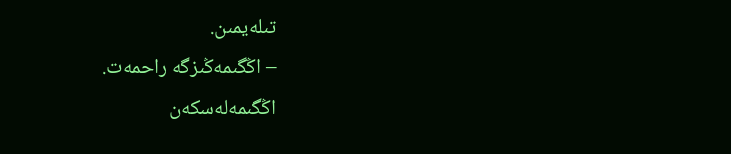تىلەيمىن.
– اڭگىمەڭىزگە راحمەت.
اڭگىمەلەسكەن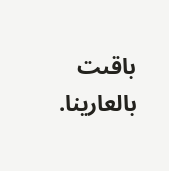باقىت بالعارينا.